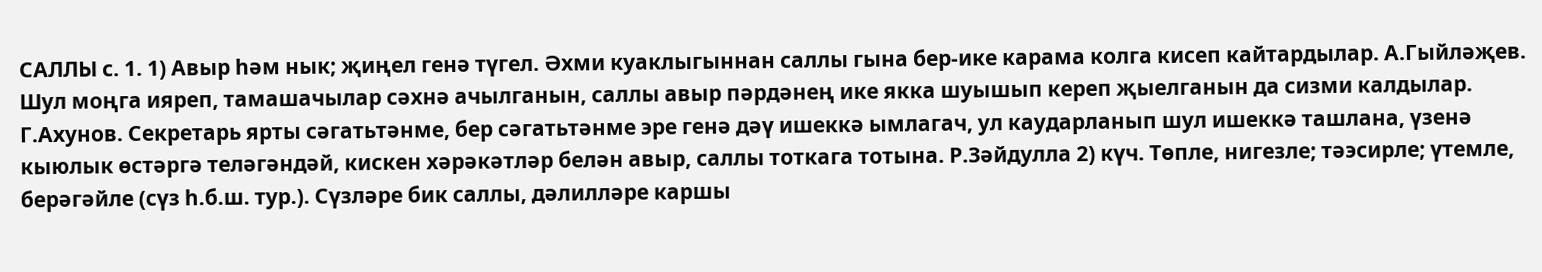САЛЛЫ с. 1. 1) Авыр һәм нык; җиңел генә түгел. Әхми куаклыгыннан саллы гына бер-ике карама колга кисеп кайтардылар. А.Гыйләҗев. Шул моңга ияреп, тамашачылар сәхнә ачылганын, саллы авыр пәрдәнең ике якка шуышып кереп җыелганын да сизми калдылар. Г.Ахунов. Секретарь ярты сәгатьтәнме, бер сәгатьтәнме эре генә дәү ишеккә ымлагач, ул каударланып шул ишеккә ташлана, үзенә кыюлык өстәргә теләгәндәй, кискен хәрәкәтләр белән авыр, саллы тоткага тотына. Р.Зәйдулла 2) күч. Төпле, нигезле; тәэсирле; үтемле, берәгәйле (сүз һ.б.ш. тур.). Сүзләре бик саллы, дәлилләре каршы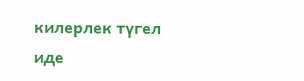килерлек түгел иде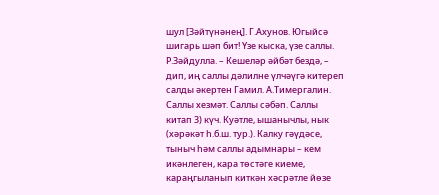шул [Зәйтүнәнең]. Г.Ахунов. Югыйсә шигарь шәп бит! Үзе кыска, үзе саллы. Р.Зәйдулла. – Кешеләр әйбәт бездә, – дип, иң саллы дәлилне үлчәүгә китереп салды әкертен Гамил. А.Тимергалин. Саллы хезмәт. Саллы сәбәп. Саллы китап 3) күч. Куәтле, ышанычлы, нык (хәрәкәт һ.б.ш. тур.). Калку гәүдәсе, тыныч һәм саллы адымнары – кем икәнлеген, кара төстәге киеме, караңгыланып киткән хәсрәтле йөзе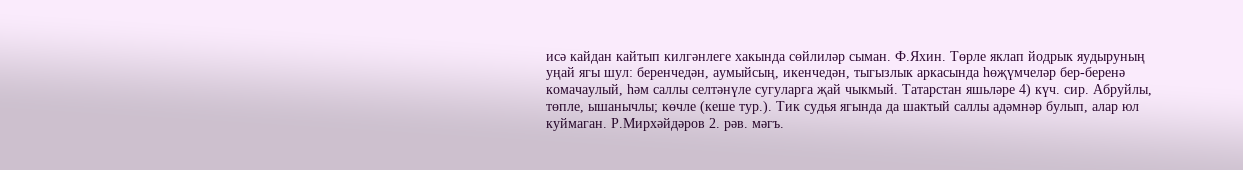исә кайдан кайтып килгәнлеге хакында сөйлиләр сыман. Ф.Яхин. Төрле яклап йодрык яудыруның уңай ягы шул: беренчедән, аумыйсың, икенчедән, тыгызлык аркасында һөҗүмчеләр бер-беренә комачаулый, һәм саллы селтәнүле сугуларга җай чыкмый. Татарстан яшьләре 4) күч. сир. Абруйлы, төпле, ышанычлы; көчле (кеше тур.). Тик судья ягында да шактый саллы адәмнәр булып, алар юл куймаган. Р.Мирхәйдәров 2. рәв. мәгъ.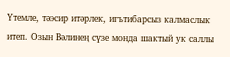Үтемле, тәэсир итәрлек, игътибарсыз калмаслык итеп. Озын Вәлинең сүзе монда шактый ук саллы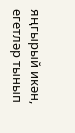яңгырый икән, егетләр тынып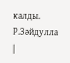калды. Р.Зәйдулла |